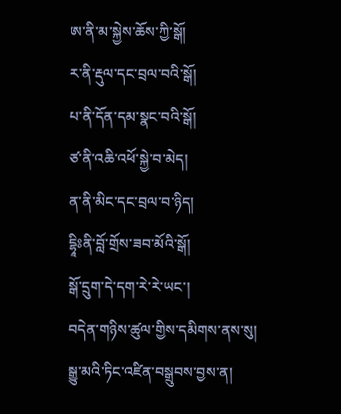ཨ་ནི་མ་སྐྱེས་ཆོས་ཀྱི་སྒོ།
ར་ནི་རྡུལ་དང་བྲལ་བའི་སྒོ།
པ་ནི་དོན་དམ་སྣང་བའི་སྒོ།
ཙ་ནི་འཆི་འཕོ་སྐྱེ་བ་མེད།
ན་ནི་མིང་དང་བྲལ་བ་ཉིད།
དྷཱིཿནི་བློ་གྲོས་ཟབ་མོའི་སྒོ།
སྒོ་དྲུག་དེ་དག་རེ་རེ་ཡང་།
བདེན་གཉིས་ཚུལ་གྱིས་དམིགས་ནས་སུ།
སྒྱུ་མའི་ཏིང་འཛིན་བསྒྲུབས་བྱས་ན།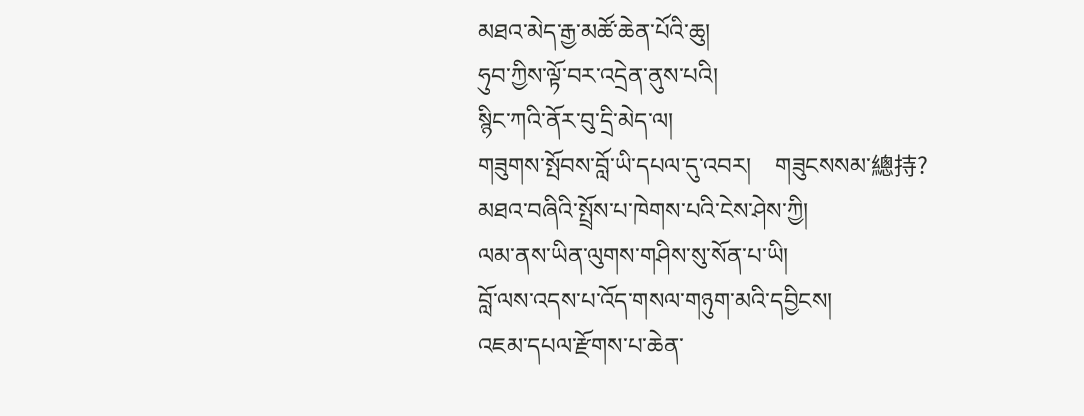མཐའ་མེད་རྒྱ་མཚོ་ཆེན་པོའི་ཆུ།
ཧུབ་ཀྱིས་ལྟོ་བར་འདྲེན་ནུས་པའི།
སྙིང་ཀའི་ནོར་བུ་དྲི་མེད་ལ།
གཟུགས་སྤོབས་བློ་ཡི་དཔལ་དུ་འབར།    གཟུངསསམ་總持?
མཐའ་བཞིའི་སྤྲོས་པ་ཁེགས་པའི་ངེས་ཤེས་ཀྱི།
ལམ་ནས་ཡིན་ལུགས་གཤིས་སུ་སོན་པ་ཡི།
བློ་ལས་འདས་པ་འོད་གསལ་གཉུག་མའི་དབྱིངས།
འཇམ་དཔལ་རྫོགས་པ་ཆེན་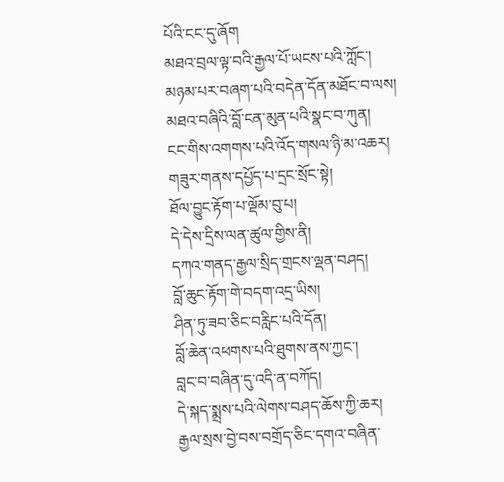པོའི་ངང་དུ་ཞོག
མཐའ་བྲལ་ལྟ་བའི་རྒྱལ་པོ་ཡངས་པའི་ཀློང་།
མཉམ་པར་བཞག་པའི་བདེན་དོན་མཐོང་བ་ལས།
མཐའ་བཞིའི་བློ་ངན་མུན་པའི་སྣང་བ་ཀུན།
ངང་གིས་འགགས་པའི་འོད་གསལ་ཉི་མ་འཆར།
གཟུར་གནས་དཔྱོད་པ་དྲང་སྲོང་སྟེ།
ཐོལ་བྱུང་རྟོག་པ་ལྡོམ་བུ་པ།
དེ་དེས་དྲིས་ལན་ཚུལ་གྱིས་ནི།
དཀའ་གནད་རྒྱལ་སྲིད་གྲངས་ལྡན་བཤད།
བློ་ཆུང་རྟོག་གེ་བདག་འདྲ་ཡིས།
ཤིན་ཏུ་ཟབ་ཅིང་བརླིང་པའི་དོན།
བློ་ཆེན་འཕགས་པའི་ཐུགས་ནས་ཀྱང་།
བླང་བ་བཞིན་དུ་འདི་ན་བཀོད།
དེ་སྐད་སྨྲས་པའི་ལེགས་བཤད་ཆོས་ཀྱི་ཆར།
རྒྱལ་སྲས་བྱེ་བས་བགྲོད་ཅིང་དགའ་བཞིན་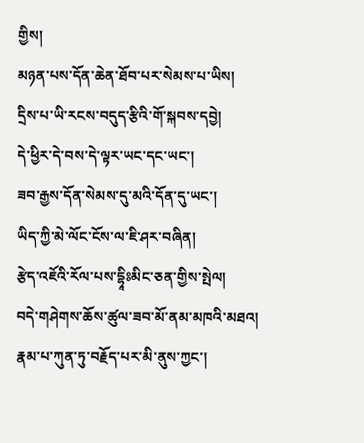གྱིས།
མཉན་པས་དོན་ཆེན་ཐོབ་པར་སེམས་པ་ཡིས།
དྲིས་པ་ཡི་རངས་བདུད་རྩིའི་གོ་སྐབས་དབྱེ།
དེ་ཕྱིར་དེ་བས་དེ་ལྟར་ཡང་དང་ཡང་།
ཟབ་རྒྱས་དོན་སེམས་དུ་མའི་དོན་དུ་ཡང་།
ཡིད་ཀྱི་མེ་ལོང་ངོས་ལ་ཇི་ཤར་བཞིན།
རྩེད་འཇོའི་རོལ་པས་དྷཱིཿམིང་ཅན་གྱིས་སྤེལ།
བདེ་གཤེགས་ཆོས་ཚུལ་ཟབ་མོ་ནམ་མཁའི་མཐའ།
རྣམ་པ་ཀུན་ཏུ་བརྗོད་པར་མི་ནུས་ཀྱང་།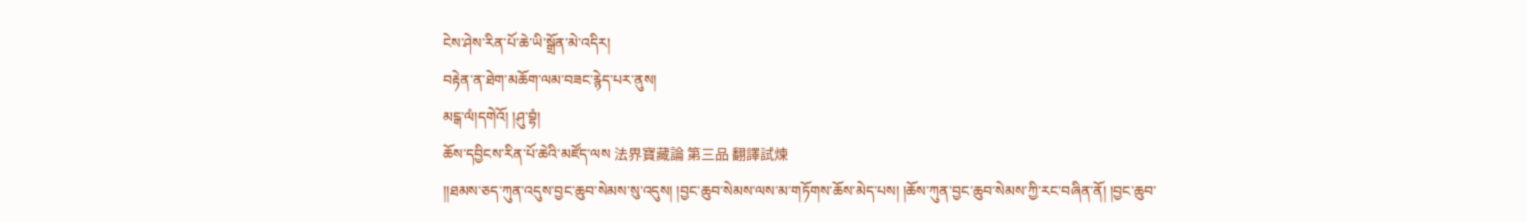ངེས་ཤེས་རིན་པོ་ཆེ་ཡི་སྒྲོན་མེ་འདིར།
བརྟེན་ན་ཐེག་མཆོག་ལམ་བཟང་རྙེད་པར་ནུས།
མངྒ་ལཾ།དགེའོ། །ཤུ་བྷཾ།
ཆོས་དབྱིངས་རིན་པོ་ཆེའི་མཛོད་ལས 法界寶藏論 第三品 翻譯試煉
།།ཐམས་ཅད་ཀུན་འདུས་བྱང་ཆུབ་སེམས་སུ་འདུས། །བྱང་ཆུབ་སེམས་ལས་མ་གཏོགས་ཆོས་མེད་པས། །ཆོས་ཀུན་བྱང་ཆུབ་སེམས་ཀྱི་རང་བཞིན་ནོ། །བྱང་ཆུབ་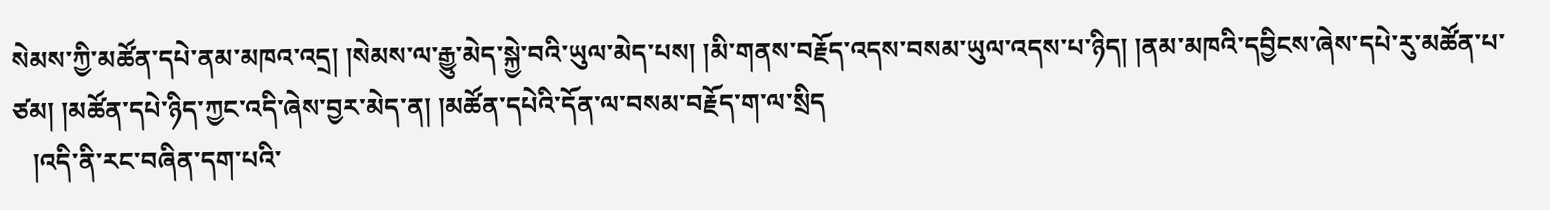སེམས་ཀྱི་མཚོན་དཔེ་ནམ་མཁའ་འདྲ། །སེམས་ལ་རྒྱུ་མེད་སྐྱེ་བའི་ཡུལ་མེད་པས། །མི་གནས་བརྗོད་འདས་བསམ་ཡུལ་འདས་པ་ཉིད། །ནམ་མཁའི་དབྱིངས་ཞེས་དཔེ་རུ་མཚོན་པ་ཙམ། །མཚོན་དཔེ་ཉིད་ཀྱང་འདི་ཞེས་བྱར་མེད་ན། །མཚོན་དཔེའི་དོན་ལ་བསམ་བརྗོད་ག་ལ་སྲིད
   །འདི་ནི་རང་བཞིན་དག་པའི་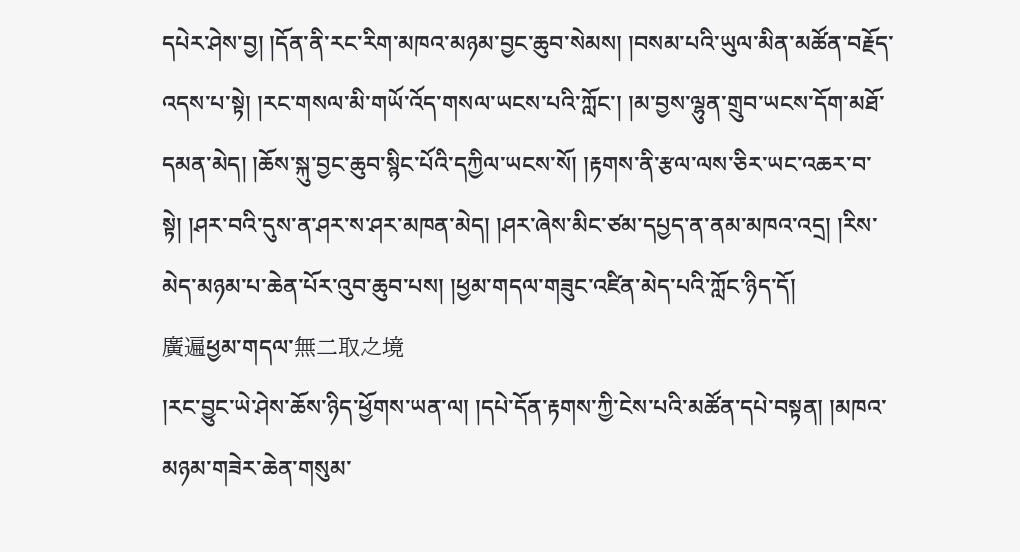དཔེར་ཤེས་བྱ། །དོན་ནི་རང་རིག་མཁའ་མཉམ་བྱང་ཆུབ་སེམས། །བསམ་པའི་ཡུལ་མིན་མཚོན་བརྗོད་འདས་པ་སྟེ། །རང་གསལ་མི་གཡོ་འོད་གསལ་ཡངས་པའི་ཀློང་། །མ་བྱས་ལྷུན་གྲུབ་ཡངས་དོག་མཐོ་དམན་མེད། །ཆོས་སྐུ་བྱང་ཆུབ་སྙིང་པོའི་དཀྱིལ་ཡངས་སོ། །རྟགས་ནི་རྩལ་ལས་ཅིར་ཡང་འཆར་བ་སྟེ། །ཤར་བའི་དུས་ན་ཤར་ས་ཤར་མཁན་མེད། །ཤར་ཞེས་མིང་ཙམ་དཔྱད་ན་ནམ་མཁའ་འདྲ། །རིས་མེད་མཉམ་པ་ཆེན་པོར་འུབ་ཆུབ་པས། །ཕྱམ་གདལ་གཟུང་འཛིན་མེད་པའི་ཀློང་ཉིད་དོ།
廣遍ཕྱམ་གདལ་無二取之境
།རང་བྱུང་ཡེ་ཤེས་ཆོས་ཉིད་ཕྱོགས་ཡན་ལ། །དཔེ་དོན་རྟགས་ཀྱི་ངེས་པའི་མཚོན་དཔེ་བསྟན། །མཁའ་མཉམ་གཟེར་ཆེན་གསུམ་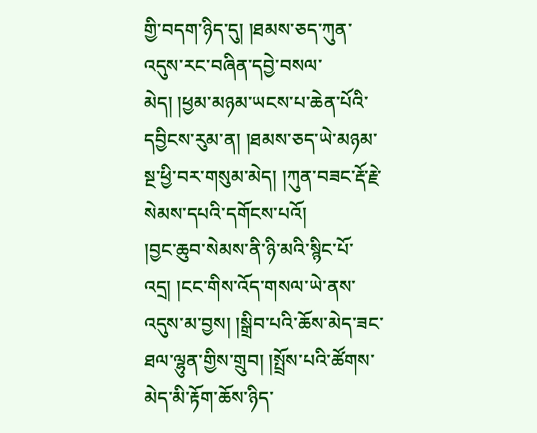གྱི་བདག་ཉིད་དུ། །ཐམས་ཅད་ཀུན་འདུས་རང་བཞིན་དབྱེ་བསལ་མེད། །ཕྱམ་མཉམ་ཡངས་པ་ཆེན་པོའི་དབྱིངས་རུམ་ན། །ཐམས་ཅད་ཡེ་མཉམ་སྔ་ཕྱི་བར་གསུམ་མེད། །ཀུན་བཟང་རྡོ་རྗེ་སེམས་དཔའི་དགོངས་པའོ།
།བྱང་ཆུབ་སེམས་ནི་ཉི་མའི་སྙིང་པོ་འདྲ། །ངང་གིས་འོད་གསལ་ཡེ་ནས་འདུས་མ་བྱས། །སྒྲིབ་པའི་ཆོས་མེད་ཟང་ཐལ་ལྷུན་གྱིས་གྲུབ། །སྤྲོས་པའི་ཚོགས་མེད་མི་རྟོག་ཆོས་ཉིད་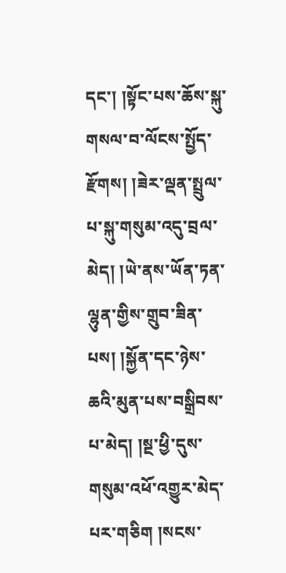དང་། །སྟོང་པས་ཆོས་སྐུ་གསལ་བ་ལོངས་སྤྱོད་རྫོགས། །ཟེར་ལྡན་སྤྲུལ་པ་སྐུ་གསུམ་འདུ་བྲལ་མེད། །ཡེ་ནས་ཡོན་ཏན་ལྷུན་གྱིས་གྲུབ་ཟིན་པས། །སྐྱོན་དང་ཉེས་ཆའི་མུན་པས་བསྒྲིབས་པ་མེད། །སྔ་ཕྱི་དུས་གསུམ་འཕོ་འགྱུར་མེད་པར་གཅིག །སངས་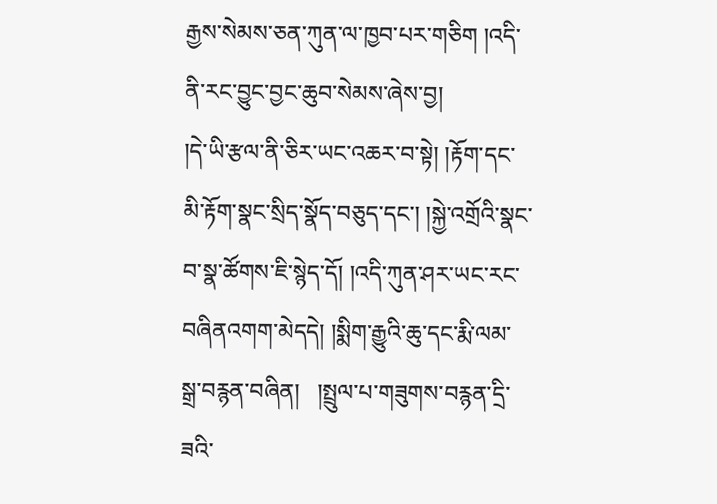རྒྱས་སེམས་ཅན་ཀུན་ལ་ཁྱབ་པར་གཅིག །འདི་ནི་རང་བྱུང་བྱང་ཆུབ་སེམས་ཞེས་བྱ།
།དེ་ཡི་རྩལ་ནི་ཅིར་ཡང་འཆར་བ་སྟེ། །རྟོག་དང་མི་རྟོག་སྣང་སྲིད་སྣོད་བཅུད་དང་། །སྐྱེ་འགྲོའི་སྣང་བ་སྣ་ཚོགས་ཇི་སྙེད་དོ། །འདི་ཀུན་ཤར་ཡང་རང་བཞིནའགག་མེདདེ། །སྨིག་རྒྱུའི་ཆུ་དང་རྨི་ལམ་སྒྲ་བརྙན་བཞིན།   །སྤྲུལ་པ་གཟུགས་བརྙན་དྲི་ཟའི་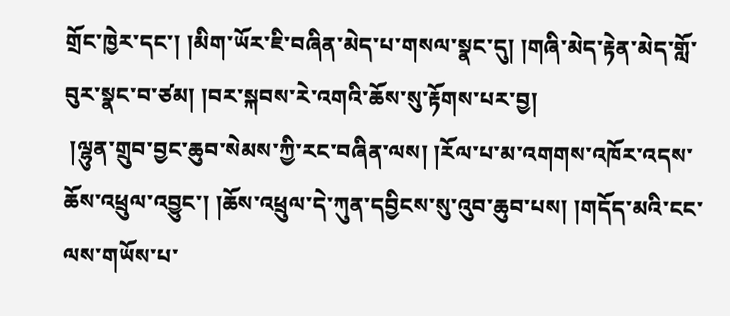གྲོང་ཁྱེར་དང་། །མིག་ཡོར་ཇི་བཞིན་མེད་པ་གསལ་སྣང་དུ། །གཞི་མེད་རྟེན་མེད་གློ་བུར་སྣང་བ་ཙམ། །བར་སྐབས་རེ་འགའི་ཆོས་སུ་རྟོགས་པར་བྱ།
 །ལྷུན་གྲུབ་བྱང་ཆུབ་སེམས་ཀྱི་རང་བཞིན་ལས། །རོལ་པ་མ་འགགས་འཁོར་འདས་ཆོས་འཕྲུལ་འབྱུང་། །ཆོས་འཕྲུལ་དེ་ཀུན་དབྱིངས་སུ་འུབ་ཆུབ་པས། །གདོད་མའི་ངང་ལས་གཡོས་པ་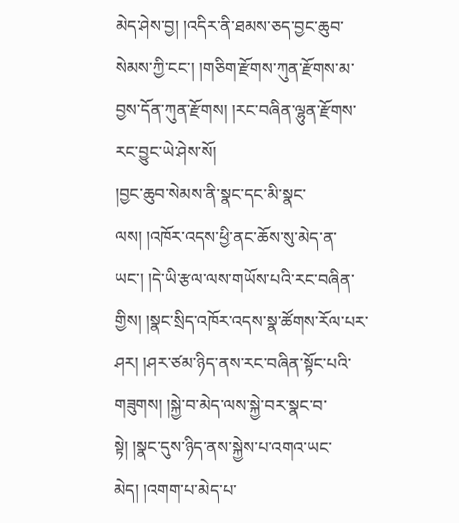མེད་ཤེས་བྱ། །འདིར་ནི་ཐམས་ཅད་བྱང་ཆུབ་སེམས་ཀྱི་ངང་། །གཅིག་རྫོགས་ཀུན་རྫོགས་མ་བྱས་དོན་ཀུན་རྫོགས། །རང་བཞིན་ལྷུན་རྫོགས་རང་བྱུང་ཡེ་ཤེས་སོ།
།བྱང་ཆུབ་སེམས་ནི་སྣང་དང་མི་སྣང་ལས། །འཁོར་འདས་ཕྱི་ནང་ཆོས་སུ་མེད་ན་ཡང་། །དེ་ཡི་རྩལ་ལས་གཡོས་པའི་རང་བཞིན་གྱིས། །སྣང་སྲིད་འཁོར་འདས་སྣ་ཚོགས་རོལ་པར་ཤར། །ཤར་ཙམ་ཉིད་ནས་རང་བཞིན་སྟོང་པའི་གཟུགས། །སྐྱེ་བ་མེད་ལས་སྐྱེ་བར་སྣང་བ་སྟེ། །སྣང་དུས་ཉིད་ནས་སྐྱེས་པ་འགའ་ཡང་མེད། །འགག་པ་མེད་པ་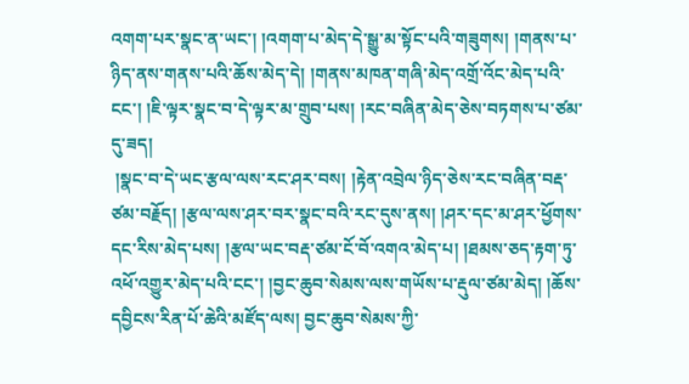འགག་པར་སྣང་ན་ཡང་། །འགག་པ་མེད་དེ་སྒྱུ་མ་སྟོང་པའི་གཟུགས། །གནས་པ་ཉིད་ནས་གནས་པའི་ཆོས་མེད་དེ། །གནས་མཁན་གཞི་མེད་འགྲོ་འོང་མེད་པའི་ངང་། །ཇི་ལྟར་སྣང་བ་དེ་ལྟར་མ་གྲུབ་པས། །རང་བཞིན་མེད་ཅེས་བཏགས་པ་ཙམ་དུ་ཟད།
 །སྣང་བ་དེ་ཡང་རྩལ་ལས་རང་ཤར་བས། །རྟེན་འབྲེལ་ཉིད་ཅེས་རང་བཞིན་བརྡ་ཙམ་བརྗོད། །རྩལ་ལས་ཤར་བར་སྣང་བའི་རང་དུས་ནས། །ཤར་དང་མ་ཤར་ཕྱོགས་དང་རིས་མེད་པས། །རྩལ་ཡང་བརྡ་ཙམ་ངོ་བོ་འགའ་མེད་པ། །ཐམས་ཅད་རྟག་ཏུ་འཕོ་འགྱུར་མེད་པའི་ངང་། །བྱང་ཆུབ་སེམས་ལས་གཡོས་པ་རྡུལ་ཙམ་མེད། །ཆོས་དབྱིངས་རིན་པོ་ཆེའི་མཛོད་ལས། བྱང་ཆུབ་སེམས་ཀྱི་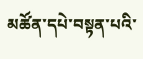མཚོན་དཔེ་བསྟན་པའི་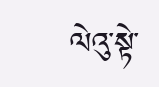ལེའུ་སྟེ་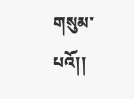གསུམ་པའོ།།